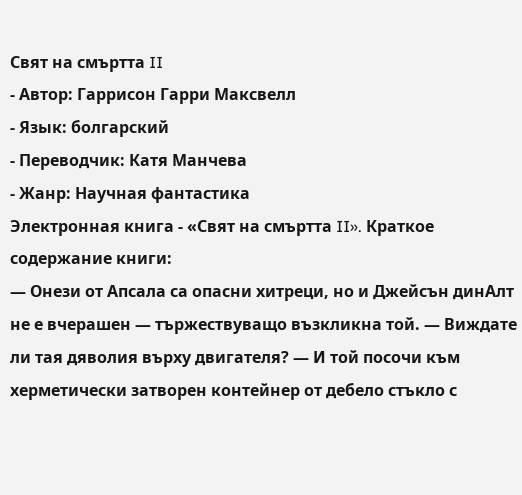Свят на смъртта II
- Автор: Гаррисон Гарри Максвелл
- Язык: болгарский
- Переводчик: Катя Манчева
- Жанр: Научная фантастика
Электронная книга - «Свят на смъртта II». Краткое содержание книги:
— Онези от Апсала са опасни хитреци, но и Джейсън динАлт не е вчерашен — тържествуващо възкликна той. — Виждате ли тая дяволия върху двигателя? — И той посочи към херметически затворен контейнер от дебело стъкло с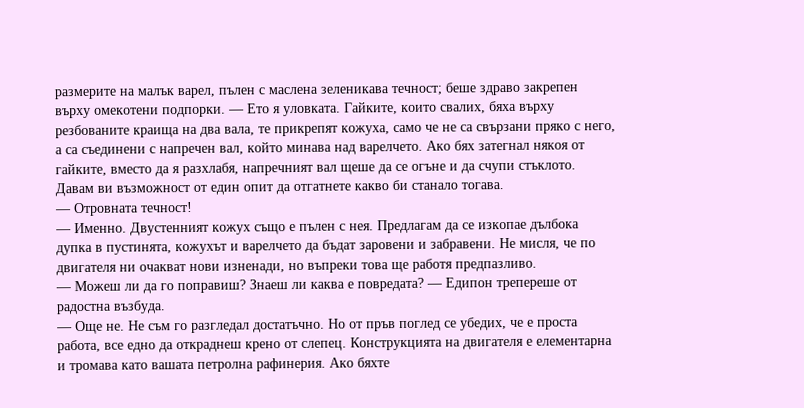размерите на малък варел, пълен с маслена зеленикава течност; беше здраво закрепен върху омекотени подпорки. — Ето я уловката. Гайките, които свалих, бяха върху резбованите краища на два вала, те прикрепят кожуха, само че не са свързани пряко с него, а са съединени с напречен вал, който минава над варелчето. Ако бях затегнал някоя от гайките, вместо да я разхлабя, напречният вал щеше да се огъне и да счупи стъклото. Давам ви възможност от един опит да отгатнете какво би станало тогава.
— Отровната течност!
— Именно. Двустенният кожух също е пълен с нея. Предлагам да се изкопае дълбока дупка в пустинята, кожухът и варелчето да бъдат заровени и забравени. Не мисля, че по двигателя ни очакват нови изненади, но въпреки това ще работя предпазливо.
— Можеш ли да го поправиш? Знаеш ли каква е повредата? — Едипон трепереше от радостна възбуда.
— Още не. Не съм го разгледал достатъчно. Но от пръв поглед се убедих, че е проста работа, все едно да откраднеш крено от слепец. Конструкцията на двигателя е елементарна и тромава като вашата петролна рафинерия. Ако бяхте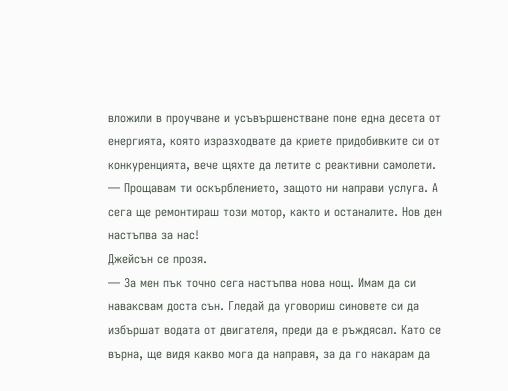вложили в проучване и усъвършенстване поне една десета от енергията, която изразходвате да криете придобивките си от конкуренцията, вече щяхте да летите с реактивни самолети.
— Прощавам ти оскърблението, защото ни направи услуга. А сега ще ремонтираш този мотор, както и останалите. Нов ден настъпва за нас!
Джейсън се прозя.
— За мен пък точно сега настъпва нова нощ. Имам да си наваксвам доста сън. Гледай да уговориш синовете си да избършат водата от двигателя, преди да е ръждясал. Като се върна, ще видя какво мога да направя, за да го накарам да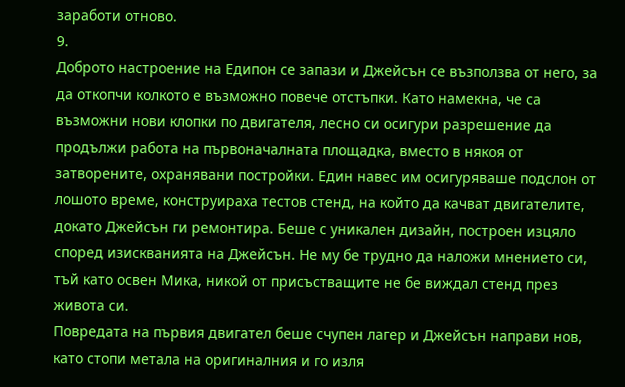заработи отново.
9.
Доброто настроение на Едипон се запази и Джейсън се възползва от него, за да откопчи колкото е възможно повече отстъпки. Като намекна, че са възможни нови клопки по двигателя, лесно си осигури разрешение да продължи работа на първоначалната площадка, вместо в някоя от затворените, охранявани постройки. Един навес им осигуряваше подслон от лошото време, конструираха тестов стенд, на който да качват двигателите, докато Джейсън ги ремонтира. Беше с уникален дизайн, построен изцяло според изискванията на Джейсън. Не му бе трудно да наложи мнението си, тъй като освен Мика, никой от присъстващите не бе виждал стенд през живота си.
Повредата на първия двигател беше счупен лагер и Джейсън направи нов, като стопи метала на оригиналния и го изля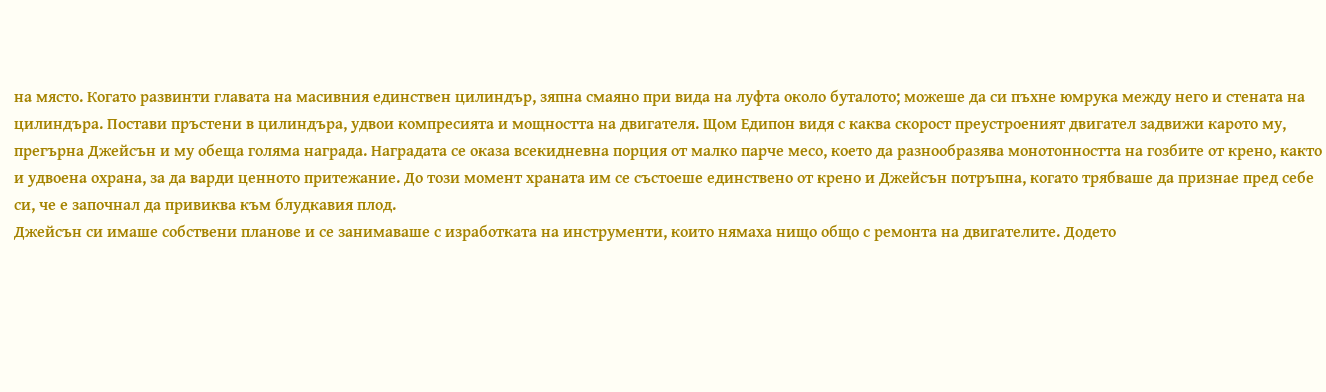на място. Когато развинти главата на масивния единствен цилиндър, зяпна смаяно при вида на луфта около буталото; можеше да си пъхне юмрука между него и стената на цилиндъра. Постави пръстени в цилиндъра, удвои компресията и мощността на двигателя. Щом Едипон видя с каква скорост преустроеният двигател задвижи карото му, прегърна Джейсън и му обеща голяма награда. Наградата се оказа всекидневна порция от малко парче месо, което да разнообразява монотонността на гозбите от крено, както и удвоена охрана, за да варди ценното притежание. До този момент храната им се състоеше единствено от крено и Джейсън потръпна, когато трябваше да признае пред себе си, че е започнал да привиква към блудкавия плод.
Джейсън си имаше собствени планове и се занимаваше с изработката на инструменти, които нямаха нищо общо с ремонта на двигателите. Додето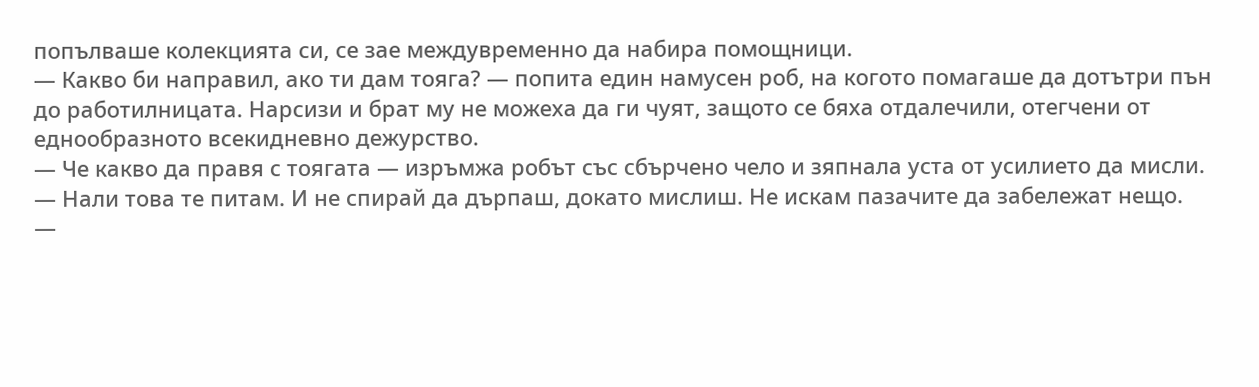попълваше колекцията си, се зае междувременно да набира помощници.
— Какво би направил, ако ти дам тояга? — попита един намусен роб, на когото помагаше да дотътри пън до работилницата. Нарсизи и брат му не можеха да ги чуят, защото се бяха отдалечили, отегчени от еднообразното всекидневно дежурство.
— Че какво да правя с тоягата — изръмжа робът със сбърчено чело и зяпнала уста от усилието да мисли.
— Нали това те питам. И не спирай да дърпаш, докато мислиш. Не искам пазачите да забележат нещо.
—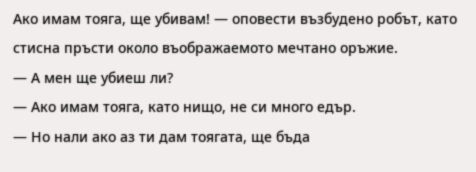Ако имам тояга, ще убивам! — оповести възбудено робът, като стисна пръсти около въображаемото мечтано оръжие.
— А мен ще убиеш ли?
— Ако имам тояга, като нищо, не си много едър.
— Но нали ако аз ти дам тоягата, ще бъда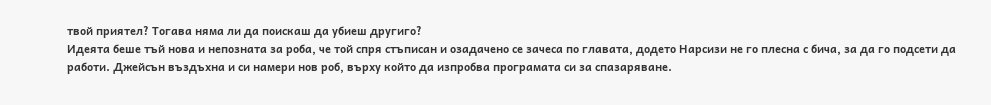твой приятел? Тогава няма ли да поискаш да убиеш другиго?
Идеята беше тъй нова и непозната за роба, че той спря стъписан и озадачено се зачеса по главата, додето Нарсизи не го плесна с бича, за да го подсети да работи. Джейсън въздъхна и си намери нов роб, върху който да изпробва програмата си за спазаряване.